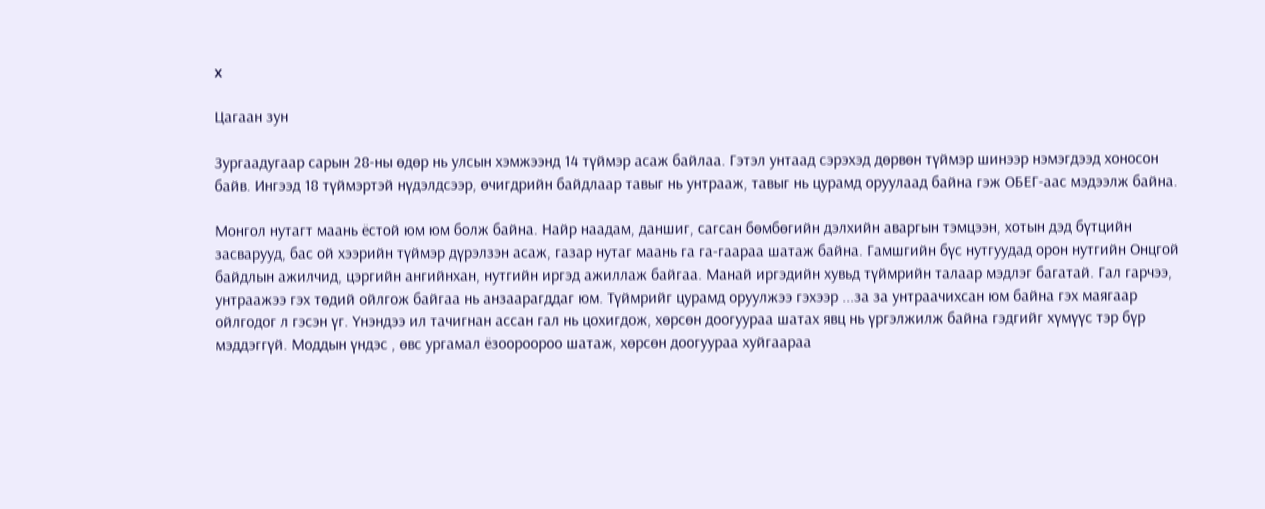x

Цагаан зун

Зургаадугаар сарын 28-ны өдөр нь улсын хэмжээнд 14 түймэр асаж байлаа. Гэтэл унтаад сэрэхэд дөрвөн түймэр шинээр нэмэгдээд хоносон байв. Ингээд 18 түймэртэй нүдэлдсээр, өчигдрийн байдлаар тавыг нь унтрааж, тавыг нь цурамд оруулаад байна гэж ОБЕГ-аас мэдээлж байна.

Монгол нутагт маань ёстой юм юм болж байна. Найр наадам, даншиг, сагсан бөмбөгийн дэлхийн аваргын тэмцээн, хотын дэд бүтцийн засварууд, бас ой хээрийн түймэр дүрэлзэн асаж, газар нутаг маань га га-гаараа шатаж байна. Гамшгийн бүс нутгуудад орон нутгийн Онцгой байдлын ажилчид, цэргийн ангийнхан, нутгийн иргэд ажиллаж байгаа. Манай иргэдийн хувьд түймрийн талаар мэдлэг багатай. Гал гарчээ, унтраажээ гэх төдий ойлгож байгаа нь анзаарагддаг юм. Түймрийг цурамд оруулжээ гэхээр ...за за унтраачихсан юм байна гэх маягаар ойлгодог л гэсэн үг. Үнэндээ ил тачигнан ассан гал нь цохигдож, хөрсөн доогуураа шатах явц нь үргэлжилж байна гэдгийг хүмүүс тэр бүр мэддэггүй. Моддын үндэс , өвс ургамал ёзоороороо шатаж, хөрсөн доогуураа хуйгаараа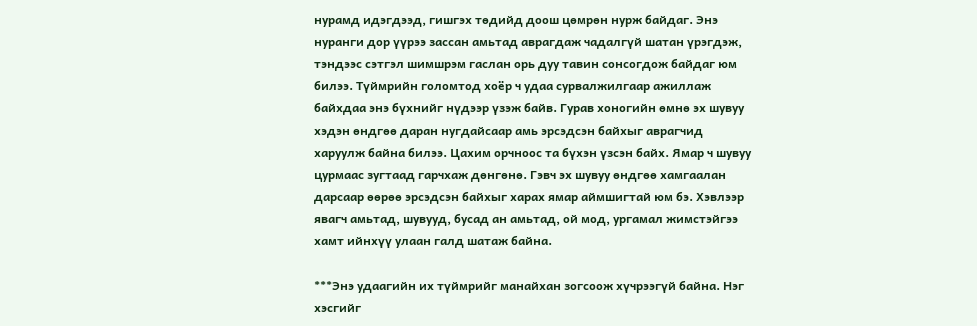нурамд идэгдээд, гишгэх төдийд доош цөмрөн нурж байдаг. Энэ нуранги дор үүрээ зассан амьтад аврагдаж чадалгүй шатан үрэгдэж, тэндээс сэтгэл шимшрэм гаслан орь дуу тавин сонсогдож байдаг юм билээ. Түймрийн голомтод хоёр ч удаа сурвалжилгаар ажиллаж байхдаа энэ бүхнийг нүдээр үзэж байв. Гурав хоногийн өмнө эх шувуу хэдэн өндгөө даран нугдайсаар амь эрсэдсэн байхыг аврагчид харуулж байна билээ. Цахим орчноос та бүхэн үзсэн байх. Ямар ч шувуу цурмаас зугтаад гарчхаж дөнгөнө. Гэвч эх шувуу өндгөө хамгаалан дарсаар өөрөө эрсэдсэн байхыг харах ямар аймшигтай юм бэ. Хэвлээр явагч амьтад, шувууд, бусад ан амьтад, ой мод, ургамал жимстэйгээ хамт ийнхүү улаан галд шатаж байна.

***Энэ удаагийн их түймрийг манайхан зогсоож хүчрээгүй байна. Нэг хэсгийг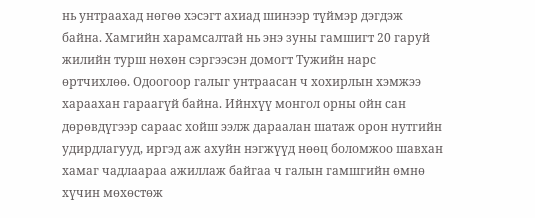нь унтраахад нөгөө хэсэгт ахиад шинээр түймэр дэгдэж байна. Хамгийн харамсалтай нь энэ зуны гамшигт 20 гаруй жилийн турш нөхөн сэргээсэн домогт Тужийн нарс өртчихлөө. Одоогоор галыг унтраасан ч хохирлын хэмжээ хараахан гараагүй байна. Ийнхүү монгол орны ойн сан дөрөвдүгээр сараас хойш ээлж дараалан шатаж орон нутгийн удирдлагууд, иргэд аж ахуйн нэгжүүд нөөц боломжоо шавхан хамаг чадлаараа ажиллаж байгаа ч галын гамшгийн өмнө хүчин мөхөстөж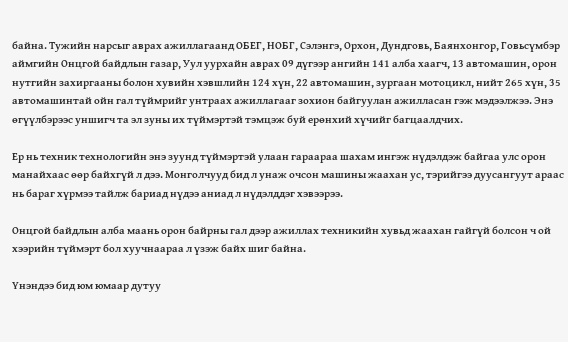байна. Тужийн нарсыг аврах ажиллагаанд ОБЕГ, НОБГ, Сэлэнгэ, Орхон, Дундговь, Баянхонгор, Говьсүмбэр аймгийн Онцгой байдлын газар, Уул уурхайн аврах 09 дүгээр ангийн 141 алба хаагч, 13 автомашин, орон нутгийн захиргааны болон хувийн хэвшлийн 124 хүн, 22 автомашин, зургаан мотоцикл, нийт 265 хүн, 35 автомашинтай ойн гал түймрийг унтраах ажиллагааг зохион байгуулан ажилласан гэж мэдээлжээ. Энэ өгүүлбэрээс уншигч та эл зуны их түймэртэй тэмцэж буй ерөнхий хүчийг багцаалдчих.

Ер нь техник технологийн энэ зуунд түймэртэй улаан гараараа шахам ингэж нүдэлдэж байгаа улс орон манайхаас өөр байхгүй л дээ. Монголчууд бид л унаж очсон машины жаахан ус, тэрийгээ дуусангуут араас нь бараг хүрмээ тайлж бариад нүдээ аниад л нүдэлддэг хэвээрээ.

Онцгой байдлын алба маань орон байрны гал дээр ажиллах техникийн хувьд жаахан гайгүй болсон ч ой хээрийн түймэрт бол хуучнаараа л үзэж байх шиг байна.

Үнэндээ бид юм юмаар дутуу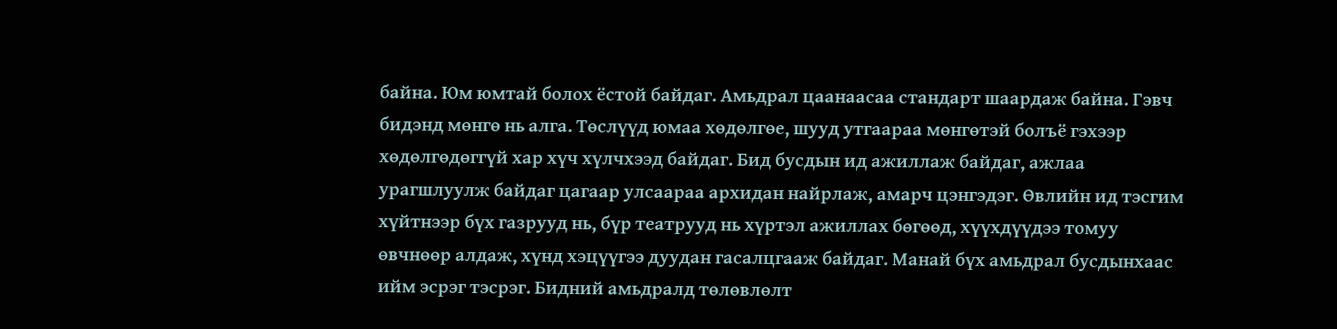байна. Юм юмтай болох ёстой байдаг. Амьдрал цаанаасаа стандарт шаардаж байна. Гэвч бидэнд мөнгө нь алга. Төслүүд юмаа хөдөлгөе, шууд утгаараа мөнгөтэй болъё гэхээр хөдөлгөдөггүй хар хүч хүлчхээд байдаг. Бид бусдын ид ажиллаж байдаг, ажлаа урагшлуулж байдаг цагаар улсаараа архидан найрлаж, амарч цэнгэдэг. Өвлийн ид тэсгим хүйтнээр бүх газрууд нь, бүр театрууд нь хүртэл ажиллах бөгөөд, хүүхдүүдээ томуу өвчнөөр алдаж, хүнд хэцүүгээ дуудан гасалцгааж байдаг. Манай бүх амьдрал бусдынхаас ийм эсрэг тэсрэг. Бидний амьдралд төлөвлөлт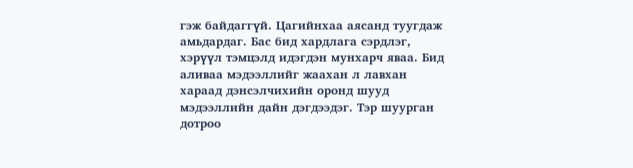гэж байдаггүй. Цагийнхаа аясанд туугдаж амьдардаг. Бас бид хардлага сэрдлэг, хэрүүл тэмцэлд идэгдэн мунхарч яваа. Бид аливаа мэдээллийг жаахан л лавхан хараад дэнсэлчихийн оронд шууд мэдээллийн дайн дэгдээдэг. Тэр шуурган дотроо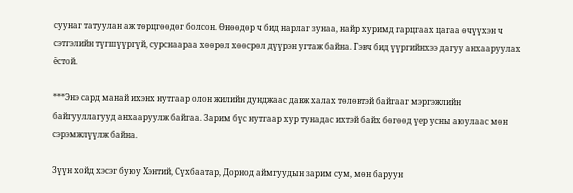суунаг татуулан аж төрцгөөдөг болсон. Өнөөдөр ч бид нарлаг зунаа, найр хуримд гарцгаах цагаа өчүүхэн ч сэтгэлийн түгшүүргүй, сурснаараа хөөрөл хөөсрөл дүүрэн угтаж байна. Гэвч бид үүргийнхээ дагуу анхааруулах ёстой.

***Энэ сард манай ихэнх нутгаар олон жилийн дунджаас давж халах төлөвтэй байгааг мэргэжлийн байгууллагууд анхааруулж байгаа. Зарим бүс нутгаар хур тунадас ихтэй байх бөгөөд үер усны аюулаас мөн сэрэмжлүүлж байна.

Зүүн хойд хэсэг буюу Хэнтий, Сүхбаатар, Дорнод аймгуудын зарим сум, мөн баруун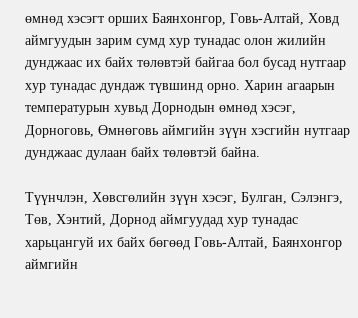өмнөд хэсэгт орших Баянхонгор, Говь-Алтай, Ховд аймгуудын зарим сумд хур тунадас олон жилийн дунджаас их байх төлөвтэй байгаа бол бусад нутгаар хур тунадас дундаж түвшинд орно. Харин агаарын температурын хувьд Дорнодын өмнөд хэсэг, Дорноговь, Өмнөговь аймгийн зүүн хэсгийн нутгаар дунджаас дулаан байх төлөвтэй байна.

Түүнчлэн, Хөвсгөлийн зүүн хэсэг, Булган, Сэлэнгэ, Төв, Хэнтий, Дорнод аймгуудад хур тунадас харьцангуй их байх бөгөөд Говь-Алтай, Баянхонгор аймгийн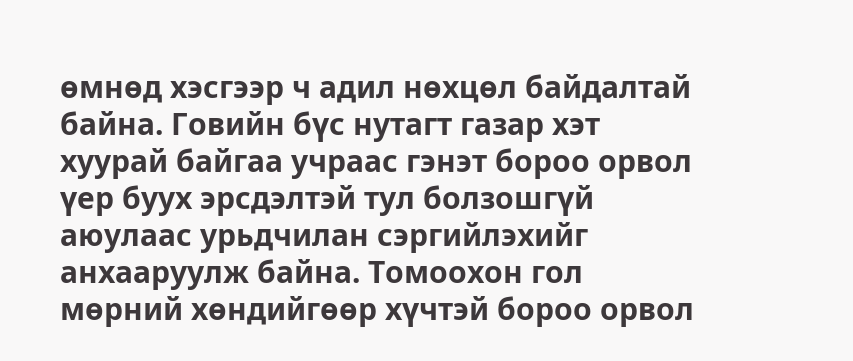өмнөд хэсгээр ч адил нөхцөл байдалтай байна. Говийн бүс нутагт газар хэт хуурай байгаа учраас гэнэт бороо орвол үер буух эрсдэлтэй тул болзошгүй аюулаас урьдчилан сэргийлэхийг анхааруулж байна. Томоохон гол мөрний хөндийгөөр хүчтэй бороо орвол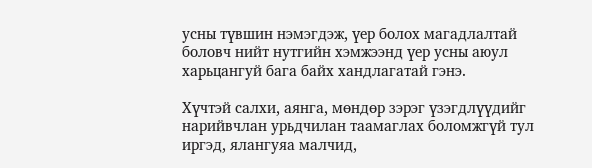усны түвшин нэмэгдэж, үер болох магадлалтай боловч нийт нутгийн хэмжээнд үер усны аюул харьцангуй бага байх хандлагатай гэнэ.

Хүчтэй салхи, аянга, мөндөр зэрэг үзэгдлүүдийг нарийвчлан урьдчилан таамаглах боломжгүй тул иргэд, ялангуяа малчид,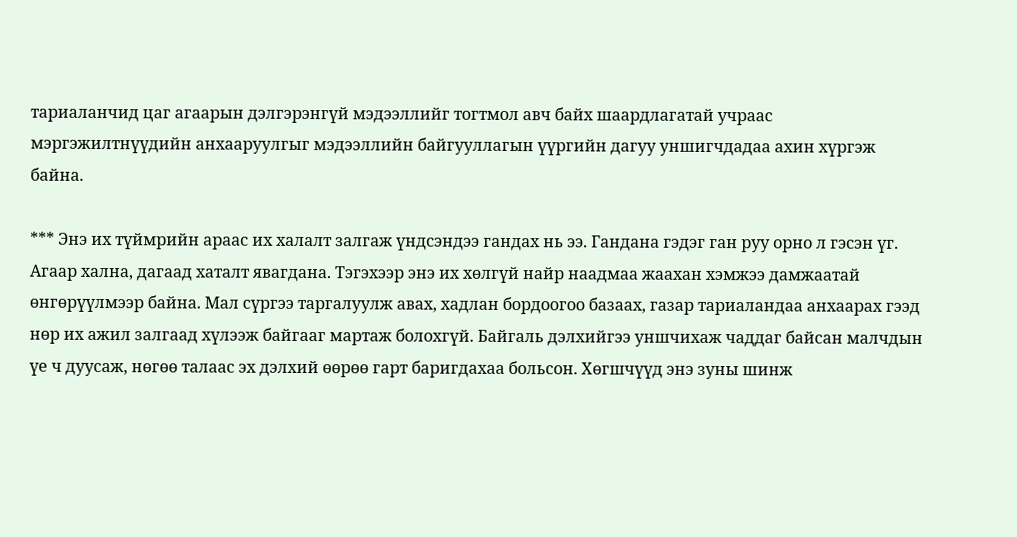тариаланчид цаг агаарын дэлгэрэнгүй мэдээллийг тогтмол авч байх шаардлагатай учраас мэргэжилтнүүдийн анхааруулгыг мэдээллийн байгууллагын үүргийн дагуу уншигчдадаа ахин хүргэж байна.

*** Энэ их түймрийн араас их халалт залгаж үндсэндээ гандах нь ээ. Гандана гэдэг ган руу орно л гэсэн үг. Агаар хална, дагаад хаталт явагдана. Тэгэхээр энэ их хөлгүй найр наадмаа жаахан хэмжээ дамжаатай өнгөрүүлмээр байна. Мал сүргээ таргалуулж авах, хадлан бордоогоо базаах, газар тариаландаа анхаарах гээд нөр их ажил залгаад хүлээж байгааг мартаж болохгүй. Байгаль дэлхийгээ уншчихаж чаддаг байсан малчдын үе ч дуусаж, нөгөө талаас эх дэлхий өөрөө гарт баригдахаа больсон. Хөгшчүүд энэ зуны шинж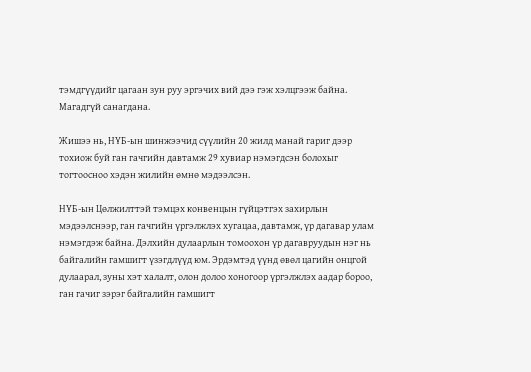тэмдгүүдийг цагаан зун руу эргэчих вий дээ гэж хэлцгээж байна. Магадгүй санагдана.

Жишээ нь, НҮБ-ын шинжээчид сүүлийн 20 жилд манай гариг дээр тохиож буй ган гачгийн давтамж 29 хувиар нэмэгдсэн болохыг тогтоосноо хэдэн жилийн өмнө мэдээлсэн.

НҮБ-ын Цөлжилттэй тэмцэх конвенцын гүйцэтгэх захирлын мэдээлснээр, ган гачгийн үргэлжлэх хугацаа, давтамж, үр дагавар улам нэмэгдэж байна. Дэлхийн дулаарлын томоохон үр дагавруудын нэг нь байгалийн гамшигт үзэгдлүүд юм. Эрдэмтэд үүнд өвөл цагийн онцгой дулаарал, зуны хэт халалт, олон долоо хоногоор үргэлжлэх аадар бороо, ган гачиг зэрэг байгалийн гамшигт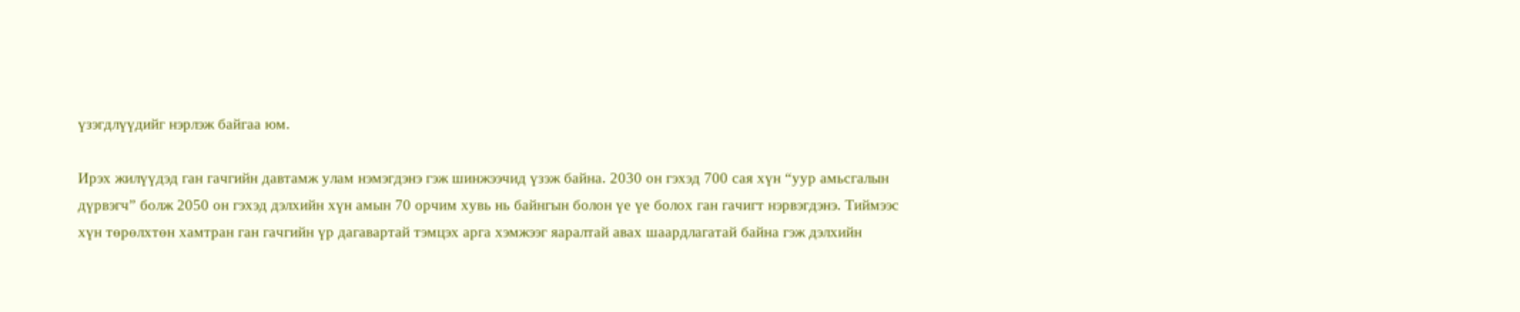үзэгдлүүдийг нэрлэж байгаа юм.

Ирэх жилүүдэд ган гачгийн давтамж улам нэмэгдэнэ гэж шинжээчид үзэж байна. 2030 он гэхэд 700 сая хүн “уур амьсгалын дүрвэгч” болж 2050 он гэхэд дэлхийн хүн амын 70 орчим хувь нь байнгын болон үе үе болох ган гачигт нэрвэгдэнэ. Тиймээс хүн төрөлхтөн хамтран ган гачгийн үр дагавартай тэмцэх арга хэмжээг яаралтай авах шаардлагатай байна гэж дэлхийн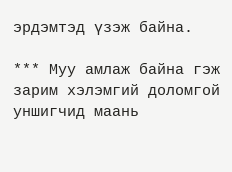эрдэмтэд үзэж байна.

*** Муу амлаж байна гэж зарим хэлэмгий доломгой уншигчид маань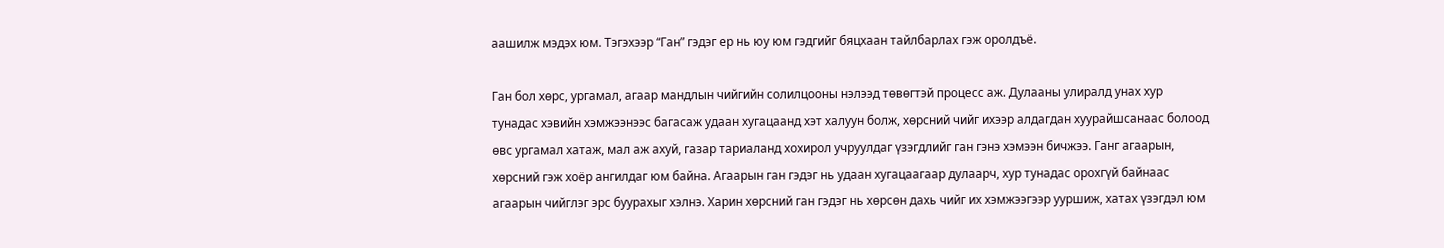аашилж мэдэх юм. Тэгэхээр “Ган” гэдэг ер нь юу юм гэдгийг бяцхаан тайлбарлах гэж оролдъё.

Ган бол хөрс, ургамал, агаар мандлын чийгийн солилцооны нэлээд төвөгтэй процесс аж. Дулааны улиралд унах хур тунадас хэвийн хэмжээнээс багасаж удаан хугацаанд хэт халуун болж, хөрсний чийг ихээр алдагдан хуурайшсанаас болоод өвс ургамал хатаж, мал аж ахуй, газар тариаланд хохирол учруулдаг үзэгдлийг ган гэнэ хэмээн бичжээ. Ганг агаарын, хөрсний гэж хоёр ангилдаг юм байна. Агаарын ган гэдэг нь удаан хугацаагаар дулаарч, хур тунадас орохгүй байнаас агаарын чийглэг эрс буурахыг хэлнэ. Харин хөрсний ган гэдэг нь хөрсөн дахь чийг их хэмжээгээр ууршиж, хатах үзэгдэл юм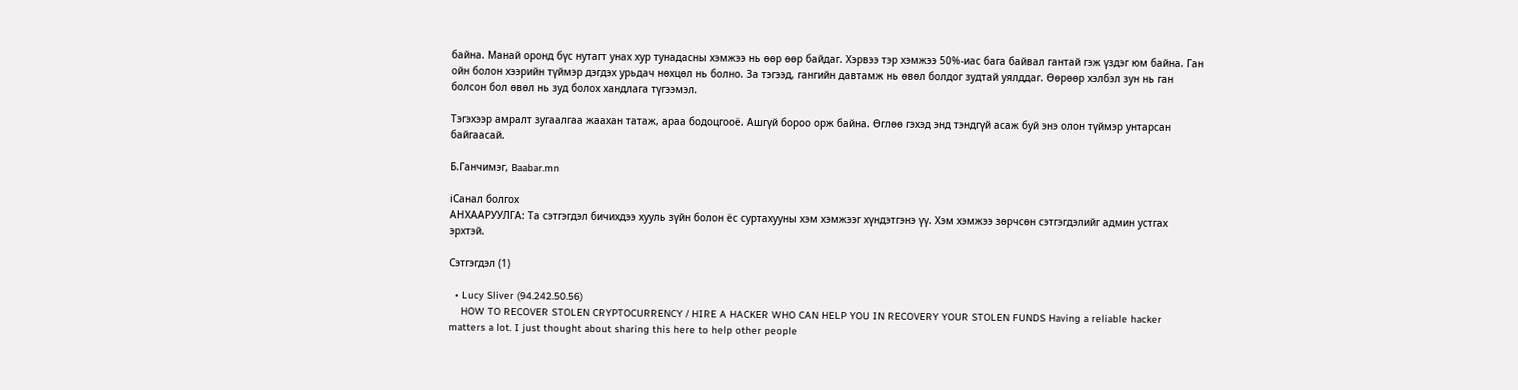байна. Манай оронд бүс нутагт унах хур тунадасны хэмжээ нь өөр өөр байдаг. Хэрвээ тэр хэмжээ 50%-иас бага байвал гантай гэж үздэг юм байна. Ган ойн болон хээрийн түймэр дэгдэх урьдач нөхцөл нь болно. За тэгээд, гангийн давтамж нь өвөл болдог зудтай уялддаг. Өөрөөр хэлбэл зун нь ган болсон бол өвөл нь зуд болох хандлага түгээмэл.

Тэгэхээр амралт зугаалгаа жаахан татаж, араа бодоцгооё. Ашгүй бороо орж байна. Өглөө гэхэд энд тэндгүй асаж буй энэ олон түймэр унтарсан байгаасай.

Б.Ганчимэг, Baabar.mn

iСанал болгох
АНХААРУУЛГА: Та сэтгэгдэл бичихдээ хууль зүйн болон ёс суртахууны хэм хэмжээг хүндэтгэнэ үү. Хэм хэмжээ зөрчсөн сэтгэгдэлийг админ устгах эрхтэй.

Сэтгэгдэл (1)

  • Lucy Sliver (94.242.50.56)
    HOW TO RECOVER STOLEN CRYPTOCURRENCY / HIRE A HACKER WHO CAN HELP YOU IN RECOVERY YOUR STOLEN FUNDS Having a reliable hacker matters a lot. I just thought about sharing this here to help other people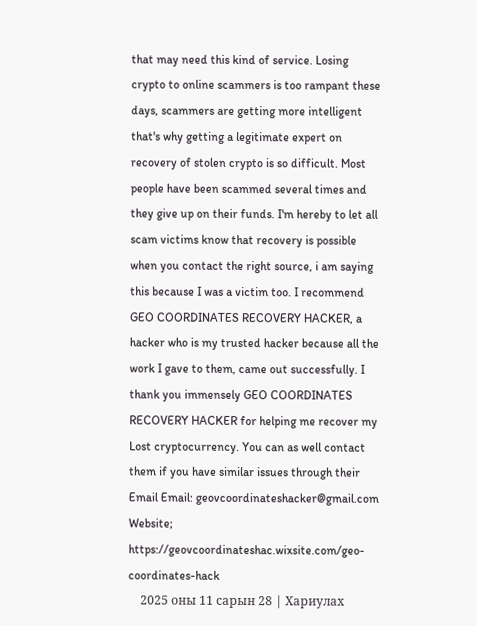that may need this kind of service. Losing crypto to online scammers is too rampant these days, scammers are getting more intelligent that's why getting a legitimate expert on recovery of stolen crypto is so difficult. Most people have been scammed several times and they give up on their funds. I'm hereby to let all scam victims know that recovery is possible when you contact the right source, i am saying this because I was a victim too. I recommend GEO COORDINATES RECOVERY HACKER, a hacker who is my trusted hacker because all the work I gave to them, came out successfully. I thank you immensely GEO COORDINATES RECOVERY HACKER for helping me recover my Lost cryptocurrency. You can as well contact them if you have similar issues through their Email Email: geovcoordinateshacker@gmail.com Website; https://geovcoordinateshac.wixsite.com/geo-coordinates-hack
    2025 оны 11 сарын 28 | Хариулах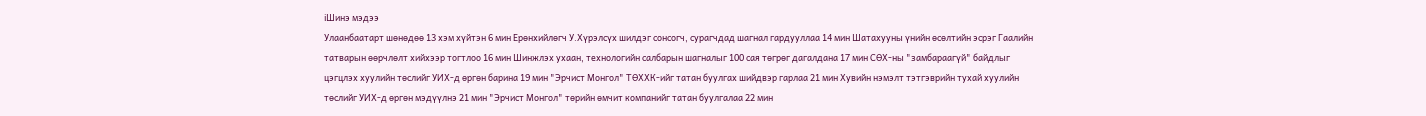iШинэ мэдээ
Улаанбаатарт шөнөдөө 13 хэм хүйтэн 6 мин Ерөнхийлөгч У.Хүрэлсүх шилдэг сонсогч, сурагчдад шагнал гардууллаа 14 мин Шатахууны үнийн өсөлтийн эсрэг Гаалийн татварын өөрчлөлт хийхээр тогтлоо 16 мин Шинжлэх ухаан, технологийн салбарын шагналыг 100 сая төгрөг дагалдана 17 мин СӨХ-ны "замбараагүй" байдлыг цэгцлэх хуулийн төслийг УИХ-д өргөн барина 19 мин "Эрчист Монгол" ТӨХХК-ийг татан буулгах шийдвэр гарлаа 21 мин Хувийн нэмэлт тэтгэврийн тухай хуулийн төслийг УИХ-д өргөн мэдүүлнэ 21 мин "Эрчист Монгол" төрийн өмчит компанийг татан буулгалаа 22 мин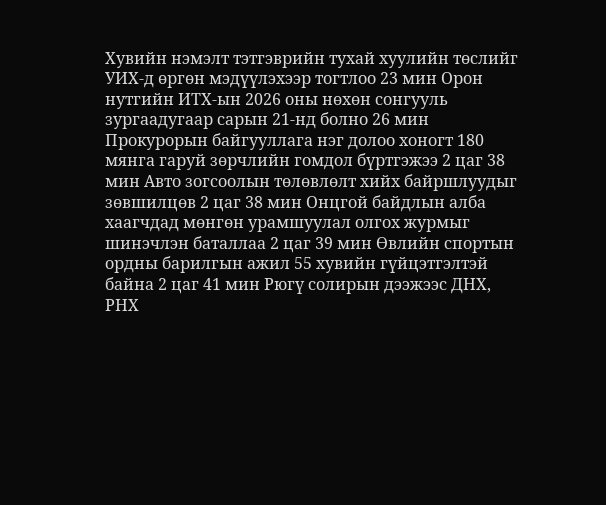Хувийн нэмэлт тэтгэврийн тухай хуулийн төслийг УИХ-д өргөн мэдүүлэхээр тогтлоо 23 мин Орон нутгийн ИТХ-ын 2026 оны нөхөн сонгууль зургаадугаар сарын 21-нд болно 26 мин Прокурорын байгууллага нэг долоо хоногт 180 мянга гаруй зөрчлийн гомдол бүртгэжээ 2 цаг 38 мин Авто зогсоолын төлөвлөлт хийх байршлуудыг зөвшилцөв 2 цаг 38 мин Онцгой байдлын алба хаагчдад мөнгөн урамшуулал олгох журмыг шинэчлэн баталлаа 2 цаг 39 мин Өвлийн спортын ордны барилгын ажил 55 хувийн гүйцэтгэлтэй байна 2 цаг 41 мин Рюгү солирын дээжээс ДНХ, РНХ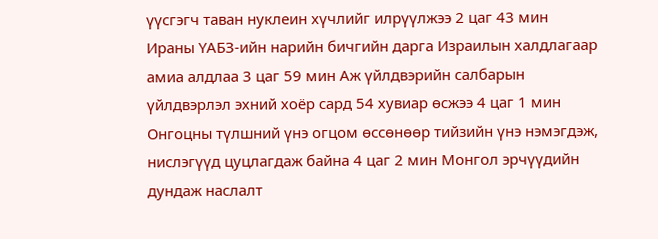үүсгэгч таван нуклеин хүчлийг илрүүлжээ 2 цаг 43 мин Ираны ҮАБЗ-ийн нарийн бичгийн дарга Израилын халдлагаар амиа алдлаа 3 цаг 59 мин Аж үйлдвэрийн салбарын үйлдвэрлэл эхний хоёр сард 54 хувиар өсжээ 4 цаг 1 мин Онгоцны түлшний үнэ огцом өссөнөөр тийзийн үнэ нэмэгдэж, нислэгүүд цуцлагдаж байна 4 цаг 2 мин Монгол эрчүүдийн дундаж наслалт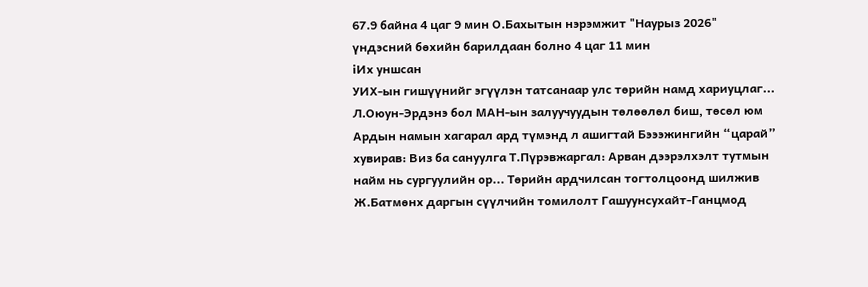67.9 байна 4 цаг 9 мин О.Бахытын нэрэмжит "Наурыз 2026" үндэсний бөхийн барилдаан болно 4 цаг 11 мин
iИх уншсан
УИХ-ын гишүүнийг эгүүлэн татсанаар улс төрийн намд хариуцлаг... Л.Оюун-Эрдэнэ бол МАН-ын залуучуудын төлөөлөл биш, төсөл юм Ардын намын хагарал ард түмэнд л ашигтай Бэээжингийн “царай” хувирав: Виз ба сануулга Т.Пүрэвжаргал: Арван дээрэлхэлт тутмын найм нь сургуулийн ор... Төрийн ардчилсан тогтолцоонд шилжив Ж.Батмөнх даргын сүүлчийн томилолт Гашуунсухайт-Ганцмод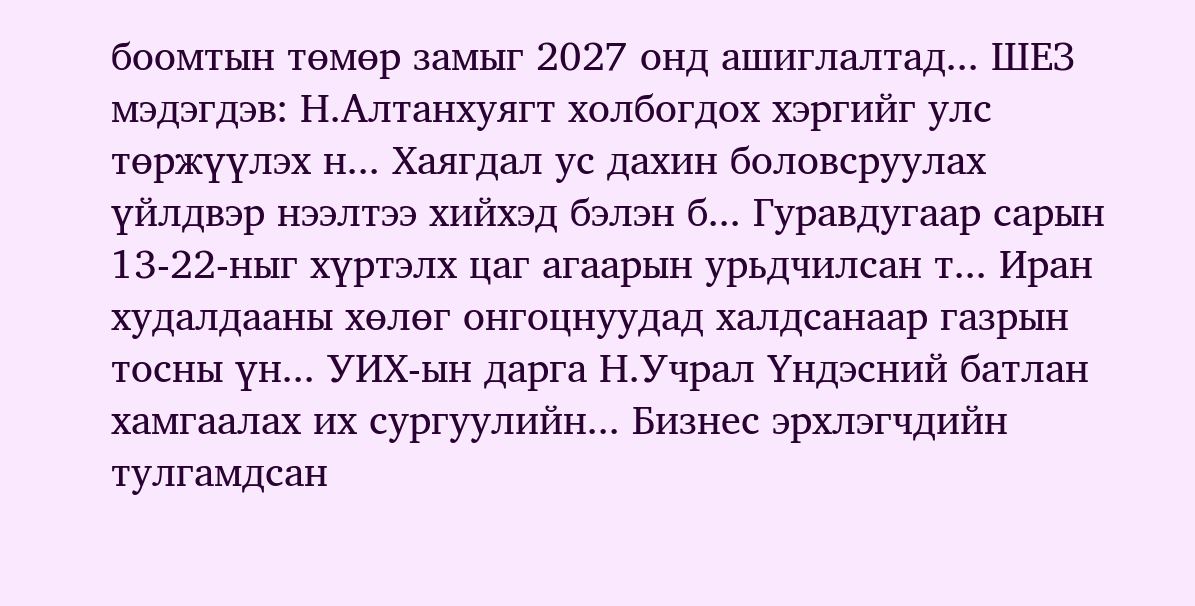боомтын төмөр замыг 2027 онд ашиглалтад... ШЕЗ мэдэгдэв: Н.Алтанхуягт холбогдох хэргийг улс төржүүлэх н... Хаягдал ус дахин боловсруулах үйлдвэр нээлтээ хийхэд бэлэн б... Гуравдугаар сарын 13-22-ныг хүртэлх цаг агаарын урьдчилсан т... Иран худалдааны хөлөг онгоцнуудад халдсанаар газрын тосны үн... УИХ-ын дарга Н.Учрал Үндэсний батлан хамгаалах их сургуулийн... Бизнес эрхлэгчдийн тулгамдсан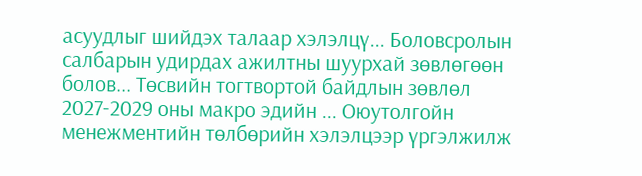асуудлыг шийдэх талаар хэлэлцү... Боловсролын салбарын удирдах ажилтны шуурхай зөвлөгөөн болов... Төсвийн тогтвортой байдлын зөвлөл 2027-2029 оны макро эдийн ... Оюутолгойн менежментийн төлбөрийн хэлэлцээр үргэлжилж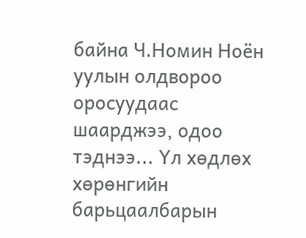байна Ч.Номин Ноён уулын олдвороо оросуудаас шаарджээ, одоо тэднээ... Үл хөдлөх хөрөнгийн барьцаалбарын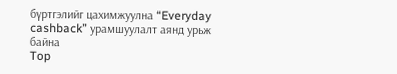бүртгэлийг цахимжуулна “Everyday cashback” урамшуулалт аянд урьж байна
Top